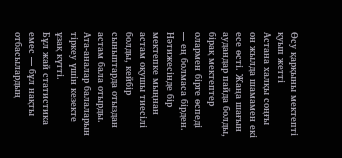Өсу қарқыны мектепті қуып жетті
Астана халқы соңғы он жылда шамамен екі есе өсті. Жаңа шағын аудандар пайда болды, бірақ мектептер олармен бірге өспеді — ең болмаса бірден. Нәтижесінде бір мектепке мыңнан астам оқушы тиесілі болды, кейбір сыныптарда отыздан астам бала отырды. Ата-аналар балаларын тіркеу үшін кезекте ұзақ күтті.
Бұл жай статистика емес — бұл нақты отбасылардың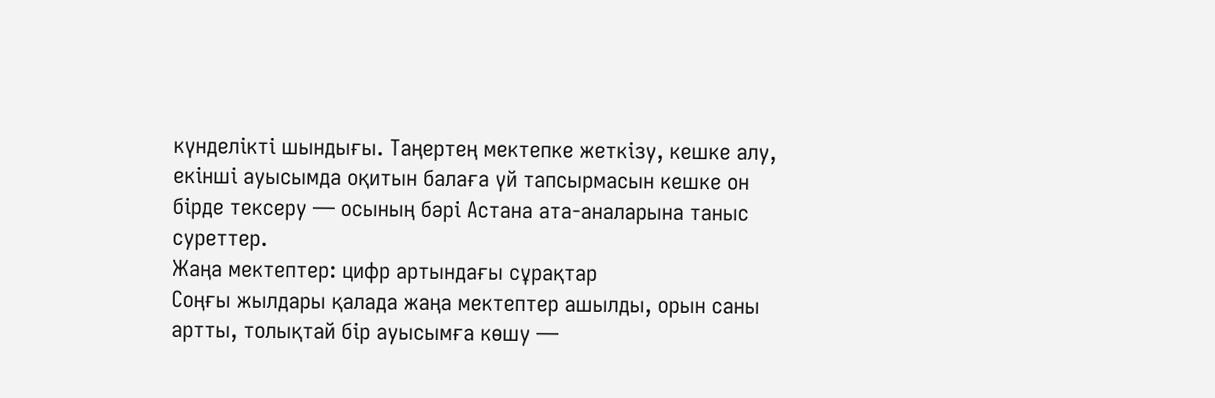күнделікті шындығы. Таңертең мектепке жеткізу, кешке алу, екінші ауысымда оқитын балаға үй тапсырмасын кешке он бірде тексеру — осының бәрі Астана ата-аналарына таныс суреттер.
Жаңа мектептер: цифр артындағы сұрақтар
Соңғы жылдары қалада жаңа мектептер ашылды, орын саны артты, толықтай бір ауысымға көшу —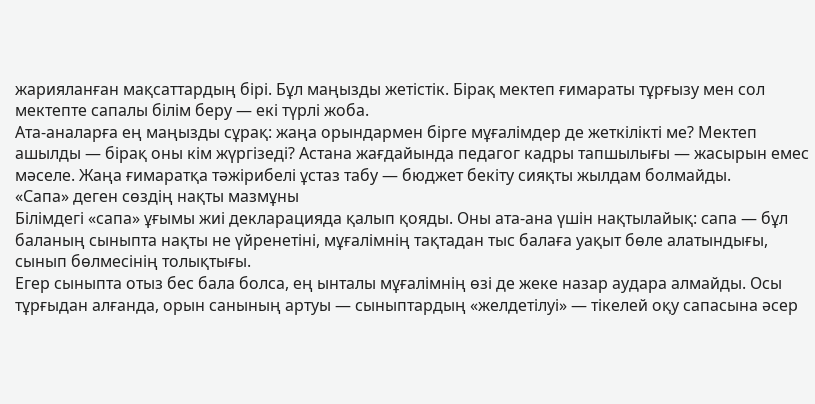жарияланған мақсаттардың бірі. Бұл маңызды жетістік. Бірақ мектеп ғимараты тұрғызу мен сол мектепте сапалы білім беру — екі түрлі жоба.
Ата-аналарға ең маңызды сұрақ: жаңа орындармен бірге мұғалімдер де жеткілікті ме? Мектеп ашылды — бірақ оны кім жүргізеді? Астана жағдайында педагог кадры тапшылығы — жасырын емес мәселе. Жаңа ғимаратқа тәжірибелі ұстаз табу — бюджет бекіту сияқты жылдам болмайды.
«Сапа» деген сөздің нақты мазмұны
Білімдегі «сапа» ұғымы жиі декларацияда қалып қояды. Оны ата-ана үшін нақтылайық: сапа — бұл баланың сыныпта нақты не үйренетіні, мұғалімнің тақтадан тыс балаға уақыт бөле алатындығы, сынып бөлмесінің толықтығы.
Егер сыныпта отыз бес бала болса, ең ынталы мұғалімнің өзі де жеке назар аудара алмайды. Осы тұрғыдан алғанда, орын санының артуы — сыныптардың «желдетілуі» — тікелей оқу сапасына әсер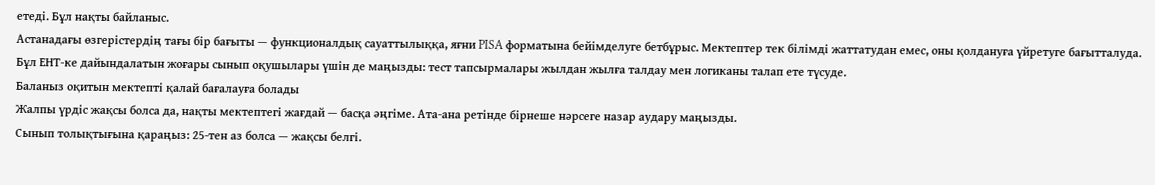етеді. Бұл нақты байланыс.
Астанадағы өзгерістердің тағы бір бағыты — функционалдық сауаттылыққа, яғни PISA форматына бейімделуге бетбұрыс. Мектептер тек білімді жаттатудан емес, оны қолдануға үйретуге бағытталуда. Бұл ЕНТ-ке дайындалатын жоғары сынып оқушылары үшін де маңызды: тест тапсырмалары жылдан жылға талдау мен логиканы талап ете түсуде.
Баланыз оқитын мектепті қалай бағалауға болады
Жалпы үрдіс жақсы болса да, нақты мектептегі жағдай — басқа әңгіме. Ата-ана ретінде бірнеше нәрсеге назар аудару маңызды.
Сынып толықтығына қараңыз: 25-тен аз болса — жақсы белгі.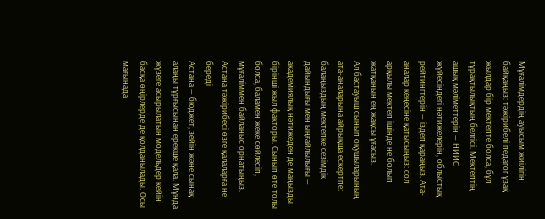Мұғалімдердің ауысым жиілігін байқаңыз: тәжірибелі педагог ұзақ жылдар бір мектепте болса, бұл тұрақтылықтың белгісі. Мектептің ашық мәліметтерін — НИИС жүйесіндегі нәтижелерін, облыстық рейтингтерін — іздеп қараңыз. Ата-аналар кеңесіне қатысыңыз: сол арқылы мектеп ішінде не болып жатқанын ең жақсы ұғасыз.
Ал бастауыш сынып оқушыларының ата-аналарына айрықша ескертпе: балаңыздың мектепке сезімдік дайындығы мен ыңғайлылығы — академиялық нәтижеден де маңызды бірінші жыл факторы. Сынып өте толы болса, баламен жеке сөйлесіп, мұғаліммен байланыс орнатыңыз.
Астана тәжірибесі өзге қалаларға не береді
Астана — бюджет, зейін және сынақ алаңы тұрғысынан ерекше қала. Мұнда жүзеге асырылатын модельдер кейін басқа өңірлерде де қолданылады. Осы мағынада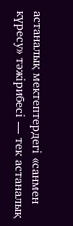астаналық мектептердегі «санмен күресу» тәжірибесі — тек астаналық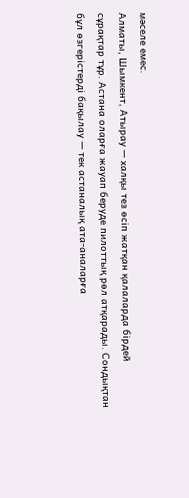мәселе емес.
Алматы, Шымкент, Атырау — халқы тез өсіп жатқан қалаларда бірдей сұрақтар тұр. Астана оларға жауап беруде пилоттық рөл атқарады. Сондықтан бұл өзгерістерді бақылау — тек астаналық ата-аналарға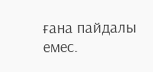ғана пайдалы емес.